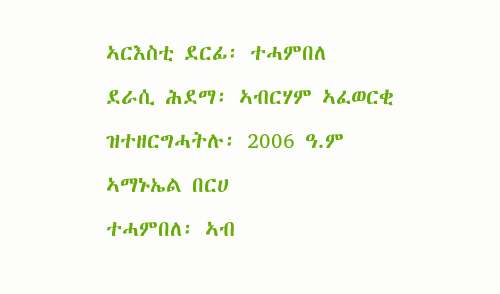ኣርእስቲ ደርፊ፡ ተሓምበለ
ደራሲ ሕደማ፡ ኣብርሃም ኣፈወርቂ
ዝተዘርግሓትሉ፡ 2006 ዓ.ም
ኣማኑኤል በርሀ
ተሓምበለ፡ ኣብ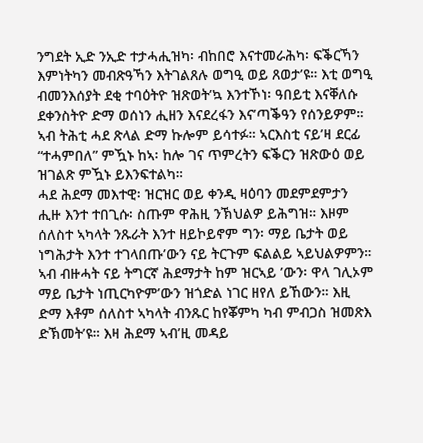ንግደት ኢድ ንኢድ ተታሓሒዝካ፡ ብከበሮ እናተመራሕካ፡ ፍቕርኻን እምነትካን መብጽዓኻን እትገልጸሉ ወግዒ ወይ ጸወታ’ዩ። እቲ ወግዒ ብመንእሰያት ደቂ ተባዕትዮ ዝጽወት’ኳ እንተኾነ፡ ዓበይቲ እናቐለሱ ደቀንስትዮ ድማ ወሰነን ሒዘን እናደረፋን እና’ጣቕዓን የሰንይዎም። ኣብ ትሕቲ ሓደ ጽላል ድማ ኩሎም ይሳተፉ። ኣርእስቲ ናይ’ዛ ደርፊ “ተሓምበለ” ምዃኑ ከኣ፡ ከሎ ገና ጥምረትን ፍቕርን ዝጽውዕ ወይ ዝገልጽ ምዃኑ ይእንፍተልካ።
ሓደ ሕደማ መእተዊ፡ ዝርዝር ወይ ቀንዲ ዛዕባን መደምደምታን ሒዙ እንተ ተበጊሱ፡ ስጡም ዋሕዚ ንኽህልዎ ይሕግዝ። እዞም ሰለስተ ኣካላት ንጹራት እንተ ዘይኮይኖም ግን፡ ማይ ቤታት ወይ ነግሕታት እንተ ተገላበጡ’ውን ናይ ትርጉም ፍልልይ ኣይህልዎምን። ኣብ ብዙሓት ናይ ትግርኛ ሕደማታት ከም ዝርኣይ ’ውን፡ ዋላ ገሊኦም ማይ ቤታት ነጢርካዮም’ውን ዝጎድል ነገር ዘየለ ይኸውን። እዚ ድማ እቶም ሰለስተ ኣካላት ብንጹር ከየቖምካ ካብ ምብጋስ ዝመጽእ ድኽመት’ዩ። እዛ ሕደማ ኣብ’ዚ መዳይ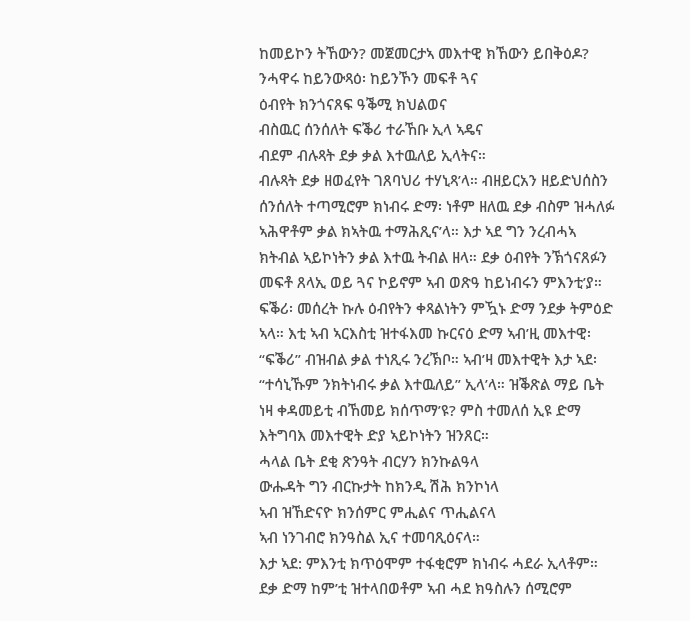ከመይኮን ትኸውን? መጀመርታኣ መእተዊ ክኸውን ይበቅዕዶ?
ንሓዋሩ ከይንውጻዕ፡ ከይንኾን መፍቶ ጓና
ዕብየት ክንጎናጸፍ ዓቕሚ ክህልወና
ብስዉር ሰንሰለት ፍቕሪ ተራኸቡ ኢላ ኣዴና
ብደም ብሉጻት ደቃ ቃል እተዉለይ ኢላትና።
ብሉጻት ደቃ ዘወፈየት ገጸባህሪ ተሃኒጻ’ላ። ብዘይርአን ዘይድህሰስን ሰንሰለት ተጣሚሮም ክነብሩ ድማ፡ ነቶም ዘለዉ ደቃ ብስም ዝሓለፉ ኣሕዋቶም ቃል ክኣትዉ ተማሕጺና’ላ። እታ ኣደ ግን ንረብሓኣ ክትብል ኣይኮነትን ቃል እተዉ ትብል ዘላ። ደቃ ዕብየት ንኽጎናጸፉን መፍቶ ጸላኢ ወይ ጓና ኮይኖም ኣብ ወጽዓ ከይነብሩን ምእንቲ’ያ። ፍቕሪ፡ መሰረት ኩሉ ዕብየትን ቀጻልነትን ምዃኑ ድማ ንደቃ ትምዕድ ኣላ። እቲ ኣብ ኣርእስቲ ዝተፋእመ ኩርናዕ ድማ ኣብ’ዚ መእተዊ፡ “ፍቕሪ” ብዝብል ቃል ተነጺሩ ንረኽቦ። ኣብ’ዛ መእተዊት እታ ኣደ፡ “ተሳኒኹም ንክትነብሩ ቃል እተዉለይ” ኢላ’ላ። ዝቕጽል ማይ ቤት ነዛ ቀዳመይቲ ብኸመይ ክሰጥማ’ዩ? ምስ ተመለሰ ኢዩ ድማ እትግባእ መእተዊት ድያ ኣይኮነትን ዝንጸር።
ሓላል ቤት ደቂ ጽንዓት ብርሃን ክንኩልዓላ
ውሑዳት ግን ብርኩታት ከክንዲ ሽሕ ክንኮነላ
ኣብ ዝኸድናዮ ክንሰምር ምሒልና ጥሒልናላ
ኣብ ነንገብሮ ክንዓስል ኢና ተመባጺዕናላ።
እታ ኣደ: ምእንቲ ክጥዕሞም ተፋቂሮም ክነብሩ ሓደራ ኢላቶም። ደቃ ድማ ከም’ቲ ዝተላበወቶም ኣብ ሓደ ክዓስሉን ሰሚሮም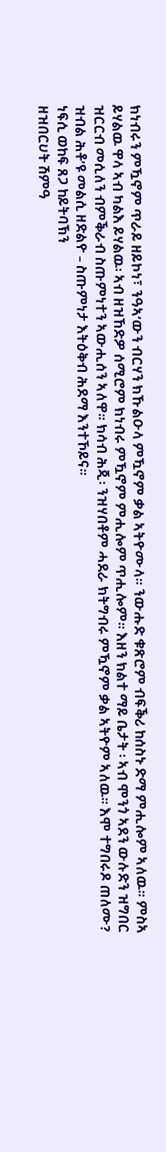ክነብሩን ምዃኖም ጥራይ ዘይኮነ፣ ንዓኣ’ውን ብርሃን ክኹልዑላ ምዃኖም ቃል ኣትዮሙላ። ንውሑድ ቁጽሮም ብፍቕሪ ከሰስኑ ድማ ምሒሎም ኣለዉ። ምስኣ ይሃልዉ ዋላ ኣብ ካልእ ይሃልዉ፡ ኣብ ዘዝኸድዎ ሰሚሮም ክነብሩ ምዃኖም ምሒሎም ጥሒሎም። እዘን ክልተ ማይ ቤታት ፡ ኣብ ሞንጎ ኣደን ውሉድን ዝግበር ዝርርብ መሲለን ብምቕራብ ስጡምነተን ኣውሒሰን ኣለዋ። ክሳብ ሕጂ፡ ንዝሃበቶም ሓደራ ክትግብሩ ምዃኖም ቃል ኣትዮም ኣለዉ። እሞ ተግበሩዶ ጠለሙ? ዝብል ሕቶ’ዩ መልሲ ዘድልዮ – ስጡምነታ እትዕቅብ ሕደማ እንተኾይና።
ነፍሲ ወከፍ ጸጋ ከይትባኽን
ዘዝበርሀት ሽምዓ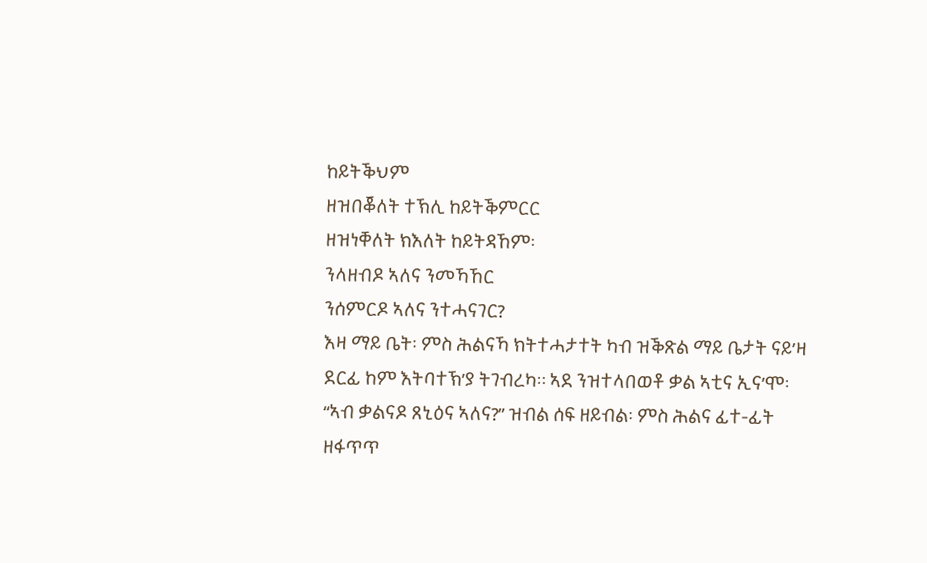ከይትቕህም
ዘዝበቖለት ተኽሊ ከይትቕምርር
ዘዝነቐለት ክእለት ከይትዳኸም፡
ንላዘብዶ ኣለና ንመኻኸር
ንሰምርዶ ኣለና ንተሓናገር?
እዛ ማይ ቤት፡ ምስ ሕልናኻ ክትተሓታተት ካብ ዝቕጽል ማይ ቤታት ናይ’ዛ ደርፊ ከም እትባተኽ’ያ ትገብረካ። ኣደ ንዝተላበወቶ ቃል ኣቲና ኢና’ሞ፡ “ኣብ ቃልናዶ ጸኒዕና ኣለና?” ዝብል ሰፍ ዘይብል፡ ምስ ሕልና ፊተ-ፊት ዘፋጥጥ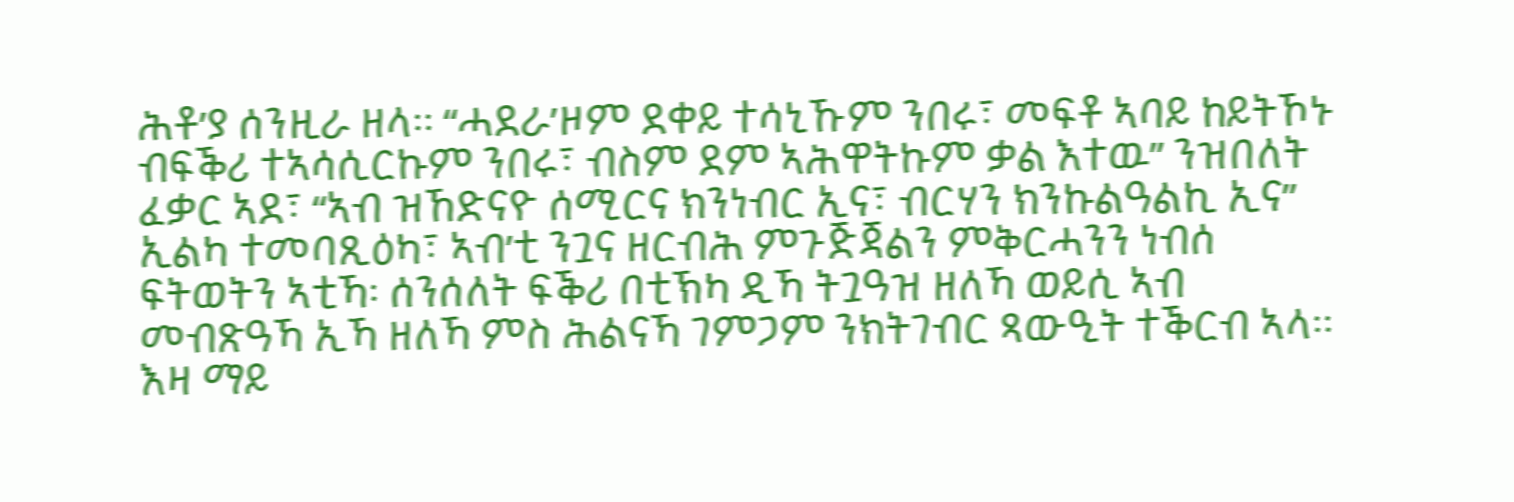ሕቶ’ያ ሰንዚራ ዘላ። “ሓደራ’ዞም ደቀይ ተሳኒኹም ንበሩ፣ መፍቶ ኣባይ ከይትኾኑ ብፍቕሪ ተኣሳሲርኩም ንበሩ፣ ብስም ደም ኣሕዋትኩም ቃል እተዉ” ንዝበለት ፈቃር ኣደ፣ “ኣብ ዝኸድናዮ ሰሚርና ክንነብር ኢና፣ ብርሃን ክንኩልዓልኪ ኢና” ኢልካ ተመባጺዕካ፣ ኣብ’ቲ ንጓና ዘርብሕ ምጉጅጃልን ምቅርሓንን ነብሰ ፍትወትን ኣቲኻ፡ ሰንሰለት ፍቕሪ በቲኽካ ዲኻ ትጓዓዝ ዘለኻ ወይሲ ኣብ መብጽዓኻ ኢኻ ዘለኻ ምስ ሕልናኻ ገምጋም ንክትገብር ጻውዒት ተቕርብ ኣላ። እዛ ማይ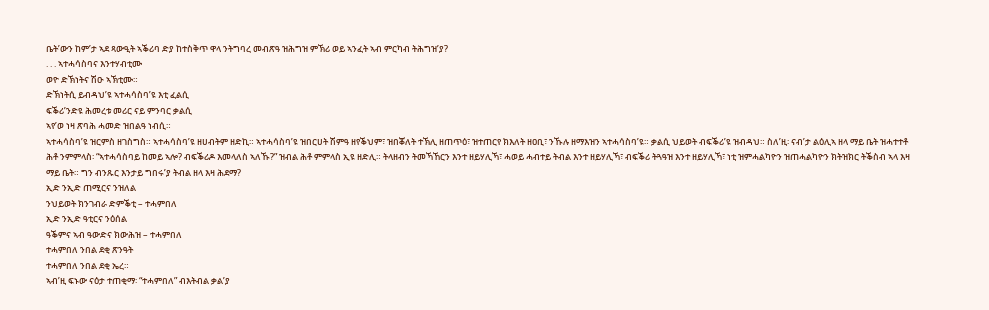ቤት’ውን ከም’ታ ኣደ ጻውዒት ኣቕሪባ ድያ ከተስቅጥ ዋላ ንትግባረ መብጽዓ ዝሕግዝ ምኽሪ ወይ ኣንፈት ኣብ ምርካብ ትሕግዝ’ያ?
. . . ኣተሓሳስባና እንተሃብቲሙ
ወዮ ድኽነትና ሽዑ ኣኽቲሙ።
ድኽነትሲ ይብዳህ’ዩ ኣተሓሳስባ’ዩ እቲ ፈልሲ
ፍቕሪ’ንድዩ ሕመረቱ መሪር ናይ ምንባር ቃልሲ
ኣየ’ወ ነዛ ጽባሕ ሓመድ ዝበልዓ ነብሲ።
ኣተሓሳስባ’ዩ ዝርምስ ዘገስግስ። ኣተሓሳስባ’ዩ ዘሀብትም ዘድኪ። ኣተሓሳስባ’ዩ ዝበርሀት ሽምዓ ዘየቕህም፣ ዝበቖለት ተኽሊ ዘጠጥዕ፣ ዝተጠርየ ክእለት ዘዐቢ፣ ንኹሉ ዘማእዝን ኣተሓሳስባ’ዩ። ቃልሲ ህይወት ብፍቕሪ’ዩ ዝብዳህ። ስለ’ዚ፡ ናብ’ታ ልዕሊኣ ዘላ ማይ ቤት ዝሓተተቶ ሕቶ ንምምላስ፡ “ኣተሓሳስባይ ከመይ ኣሎ? ብፍቕሪዶ እመላለስ ኣለኹ?” ዝብል ሕቶ ምምላስ ኢዩ ዘድሊ። ትላዘብን ትመኻኸርን እንተ ዘይሃሊኻ፣ ሓወይ ሓብተይ ትብል እንተ ዘይሃሊኻ፣ ብፍቕሪ ትጓዓዝ እንተ ዘይሃሊኻ፣ ነቲ ዝምሓልካዮን ዝጠሓልካዮን ክትዝክር ትቕስብ ኣላ እዛ ማይ ቤት። ግን ብንጹር እንታይ ግበሩ’ያ ትብል ዘላ እዛ ሕደማ?
ኢድ ንኢድ ጠሚርና ንዝለል
ንህይወት ክንገብራ ድምቕቲ – ተሓምበለ
ኢድ ንኢድ ዓቲርና ንዕሰል
ዓቕምና ኣብ ዓውድና ክውሕዝ – ተሓምበለ
ተሓምበለ ንበል ደቂ ጽንዓት
ተሓምበለ ንበል ደቂ ኤረ።
ኣብ’ዚ ፍኑው ናዕታ ተጠቂማ፡ “ተሓምበለ” ብእትብል ቃል’ያ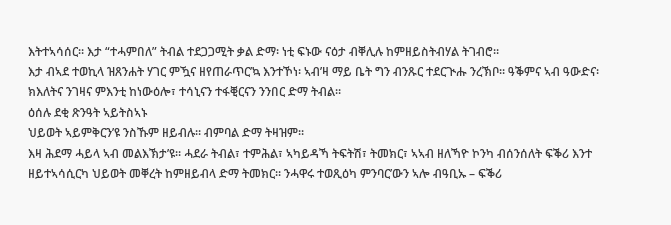እትተኣሳሰር። እታ “ተሓምበለ” ትብል ተደጋጋሚት ቃል ድማ፡ ነቲ ፍኑው ናዕታ ብቐሊሉ ከምዘይስትብሃል ትገብሮ።
እታ ብኣደ ተወኪላ ዝጸንሐት ሃገር ምዃና ዘየጠራጥር’ኳ እንተኾነ፡ ኣብ’ዛ ማይ ቤት ግን ብንጹር ተደርጒሑ ንረኽቦ። ዓቕምና ኣብ ዓውድና፡ ክእለትና ንገዛና ምእንቲ ከነውዕሎ፣ ተሳኒናን ተፋቒርናን ንንበር ድማ ትብል።
ዕሰሉ ደቂ ጽንዓት ኣይትስኣኑ
ህይወት ኣይምቅርን’ዩ ንስኹም ዘይብሉ። ብምባል ድማ ትዛዝም።
እዛ ሕደማ ሓይላ ኣብ መልእኽታ’ዩ። ሓደራ ትብል፣ ተምሕል፣ ኣካይዳኻ ትፍትሽ፣ ትመክር፣ ኣኣብ ዘለኻዮ ኮንካ ብሰንሰለት ፍቕሪ እንተ ዘይተኣሳሲርካ ህይወት መቐረት ከምዘይብላ ድማ ትመክር። ንሓዋሩ ተወጺዕካ ምንባር’ውን ኣሎ ብዓቢኡ – ፍቕሪ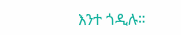እንተ ጎዲሉ።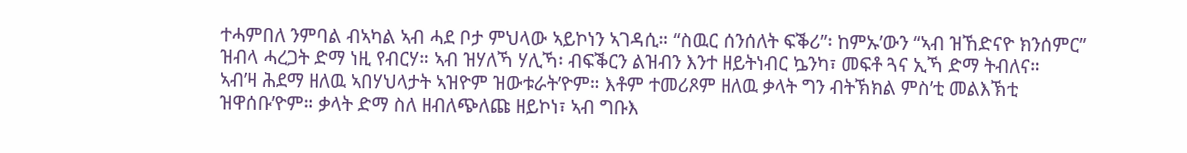ተሓምበለ ንምባል ብኣካል ኣብ ሓደ ቦታ ምህላው ኣይኮነን ኣገዳሲ። “ስዉር ሰንሰለት ፍቕሪ”፡ ከምኡ’ውን “ኣብ ዝኸድናዮ ክንሰምር” ዝብላ ሓረጋት ድማ ነዚ የብርሃ። ኣብ ዝሃለኻ ሃሊኻ፡ ብፍቕርን ልዝብን እንተ ዘይትነብር ኴንካ፣ መፍቶ ጓና ኢኻ ድማ ትብለና።
ኣብ’ዛ ሕደማ ዘለዉ ኣበሃህላታት ኣዝዮም ዝውቱራት’ዮም። እቶም ተመሪጾም ዘለዉ ቃላት ግን ብትኽክል ምስ’ቲ መልእኽቲ ዝዋሰቡ’ዮም። ቃላት ድማ ስለ ዘብለጭለጩ ዘይኮነ፣ ኣብ ግቡእ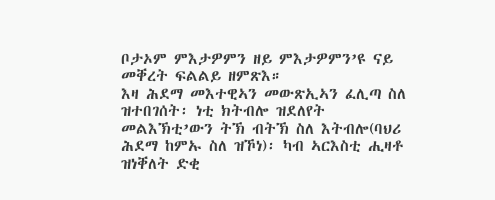ቦታኦም ምእታዎምን ዘይ ምእታዎምን’ዩ ናይ መቐረት ፍልልይ ዘምጽእ።
እዛ ሕደማ መእተዊኣን መውጽኢኣን ፈሊጣ ስለ ዝተበገሰት፡ ነቲ ክትብሎ ዝደለየት መልእኽቲ’ውን ትኽ ብትኽ ስለ እትብሎ(ባህሪ ሕደማ ከምኡ ስለ ዝኾነ)፡ ካብ ኣርእስቲ ሒዛቶ ዝነቐለት ድቂ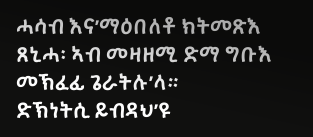ሓሳብ እና’ማዕበለቶ ክትመጽእ ጸኒሓ፡ ኣብ መዛዘሚ ድማ ግቡእ መኽፈፊ ጌራትሉ’ላ።
ድኽነትሲ ይብዳህ’ዩ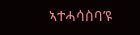ኣተሓሳስባ’ዩ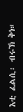እቲ ፈልሲ፡ ብሩኽ ቅነ።